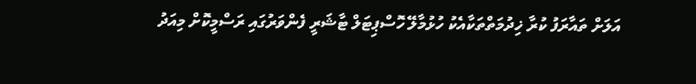އަލަށް ތައާރަފު ކުރާ ޚިދުމަތްތަކާއެކު ހުޅުމާލޭ ހޮސްޕިޓަލް ޓާޝަރީ ފެންވަރުގައި ރަސްމީކޮށް މިއަދު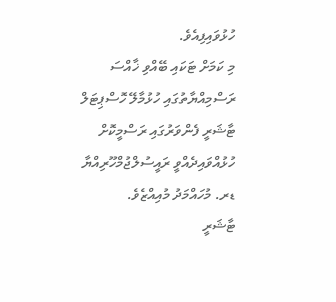ހުޅުވައިފިއެވެ.
މި ކަމަށް ޓަކައި ބޭއްވި ޚާއްސަ ރަސްމިއްޔާތުގައި ހުޅުމާލޭ ހޮސްޕިޓަލް ޓާޝަރީ ފެންވަރުގައި ރަސްމީކޮށް ހުޅުއްވައިދެއްވީ ރައީސުލްޖުމްހޫރިއްޔާ ޑރ. މުހައްމަދު މުއިއްޒެވެ.
ޓާޝަރީ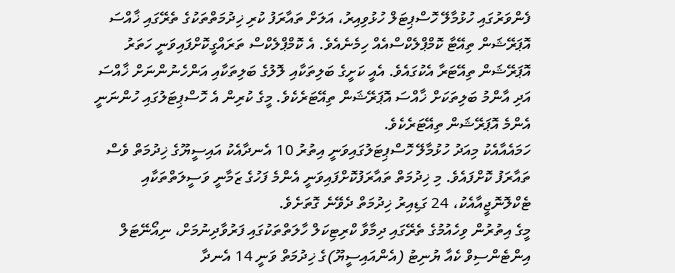ފެންވަރުގައި ހުޅުމާލޭ ހޮސްޕިޓަލް ހުޅުވިއިރު، އަލަށް ތައާރަފު ކުރި ޚިދުމަތްތަކުގެ ތެރޭގައި ޚާއްސަ އޮޕަރޭޝަން ތިއޭޓާ ކޮމްޕްލެކްސްއެއް ހިމެނެއެވެ. އެ ކޮމްޕްލެކްސް ތަރައްގީކޮށްފައިވަނީ ހަތަރު އޮޕަރޭޝަން ތިއޭޓަރާ އެކުގައެވެ. އެއީ ކަށީގެ ބަލިތަކާއި ލޮލުގެ ބަލިތަކާއި އަންހެނުންނަށް ޚާއްސަ އަދި އާންމު ބަލިތަކަށް ޚާއްސަ އޮޕަރޭޝަން ތިއޭޓަރެކެވެ. މީގެ ކުރިން އެ ހޮސްޕިޓަލުގައި ހުންނަނީ އެންމެ އޮޕަރޭޝަން ތިއޭޓަރެކެވެ.
ހަމައެއާއެކު މިއަދު ހުޅުމާލޭ ހޮސްޕިޓަލުގައިވަނީ އިތުރު 10 އެނދާއެކު އައިސީޔޫގެ ޚިދުމަތް ވެސް ތައާރަފު ކޮށްފައެވެ. މި ޚިދުމަތް ތައާރަފުކޮށްފައިވަނީ އެންމެ ފަހުގެ ޒަމާނީ ވަސީލަތްތަކާއި ޓެކްލޮނޮޖީއާއެކު، 24 ގަޑިއިރު ޚިދުމަތް ދެވޭނެ ގޮތަށެވެ.
މީގެ އިތުރުން ވިހެއުމުގެ ތެރޭގައި ދިމާވާ ކްރިޓިކަލް ހާލަތްތަކުގައި ފަރުވާދިނުމަށް، ނިއޯނޭޓަލް އިންޓެންސިވް ކެއާ ޔުނިޓު (އެންއައިސީޔޫ)ގެ ޚިދުމަތް ވަނީ 14 އެނދާ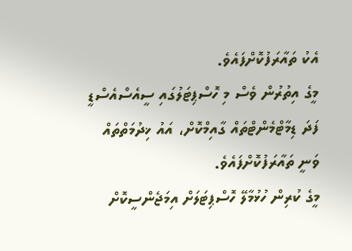އެކު ތައާރަފުކޮށްފައެވެ.
މީގެ އިތުރުން ވެސް މި ހޮސްޕިޓަލުގައި ސީއެސްއެސްޑީ ފަދަ ޑިމާޓްމެންޓްތައް ގާއިމްކޮށް، އައު ޚިދުމަތްތައް ވަނީ ތައާރަފުކޮށްފައެވެ.
މީގެ ކުރިން ހުޅުމާލޭ ހޮސްޕިޓަލަށް އިމަޖެންސީކޮށް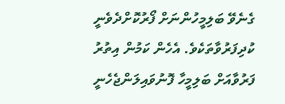ގެނެވޭ ބަލިމީހުންނަށް ފޯރުކޮށްދެވެނީ ކުދިފަރުވާތަކެވެ. އެހެން ކަމުން އިތުރު ފަރުވާއަށް ބަލިމީހާ ފޮނުވައިލަންޖެހެނީ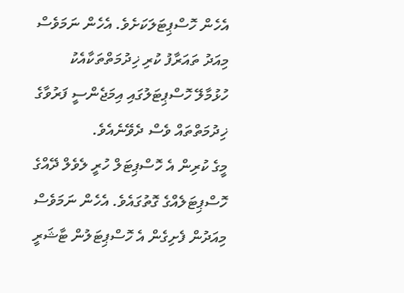އެހެން ހޮސްޕިޓަލަކަށެވެ. އެހެން ނަމަވެސް މިއަދު ތައަރާފު ކުރި ޚިދުމަތްތަކާއެކު ހުޅުމާލޭ ހޮސްޕިޓަލުގައި އިމަޖެންސީ ފަރުވާގެ ޚިދުމަތްތައް ވެސް ދެވޭނެއެވެ.
މީގެ ކުރިން އެ ހޮސްޕިޓަލް ހުރީ ލެވެލް ދޭއްގެ ހޮސްޕިޓަލެއްގެ ގޮތުގައެވެ. އެހެން ނަމަވެސް މިއަދުން ފެށިގެން އެ ހޮސްޕިޓަލުން ޓާޝަރީ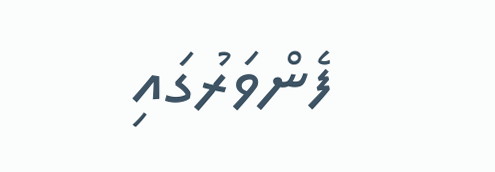ފެންވަރުގައި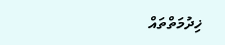ޚިދުމަތްތައް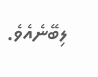ލިބޭނެއެވެ.